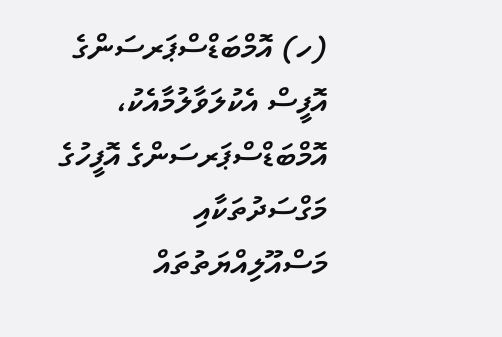(ހ) އޮމްބަޑްސްޕަރސަންގެ އޮފީސް އެކުލަވާލުމާއެކު، އޮމްބަޑްސްޕަރސަންގެ އޮފީހުގެ މަގްސަދުތަކާއި މަސްއޫލިއްޔަތުތައް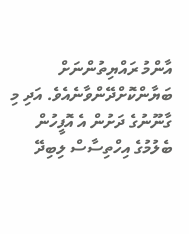އާންމު ރައްޔިތުންނަށް ބަޔާންކޮށްދޭންވާނެއެވެ. އަދި މި ގާނޫނުގެ ދަށުން އެ އޮފީހުން ބެލުމުގެ އިހްތިސާސް ލިބިދޭ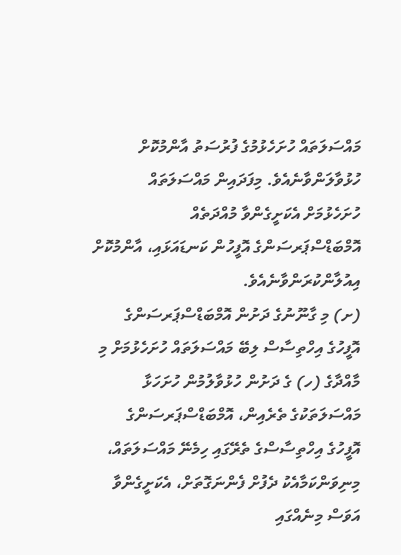މައްސަލަތައް ހުށަހެޅުމުގެ ފުރުސަތު އާންމުކޮށް ހުޅުވާލަންވާނެއެވެ. މިފަދައިން މައްސަލަތައް ހުށަހެޅުމަށް އެކަށީގެންވާ މުއްދަތެއް އޮމްބަޑްސްޕަރސަންގެ އޮފީހުން ކަނޑައަޅައި، އާންމުކޮށް އިއުލާންކުރަންވާނެއެވެ.
(ށ) މި ގާނޫނުގެ ދަށުން އޮމްބަޑްސްޕަރސަންގެ އޮފީހުގެ އިހްތިސާސް ލިބޭ މައްސަލަތައް ހުށަހެޅުމަށް މި މާއްދާގެ (ހ) ގެ ދަށުން ހުޅުވާލުމުން ހުށަހަޅާ މައްސަލަތަކުގެ ތެރެއިން، އޮމްބަޑްސްޕަރސަންގެ އޮފީހުގެ އިހްތިސާސްގެ ތެރޭގައި ހިމެނޭ މައްސަލަތައް، މިނިވަންކަމާއެކު ދެފުށް ފެންނަގޮތަށް، އެކަށީގެންވާ އަވަސް މިނެއްގައި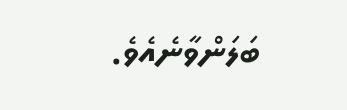ބަލަންވާނެއެވެ.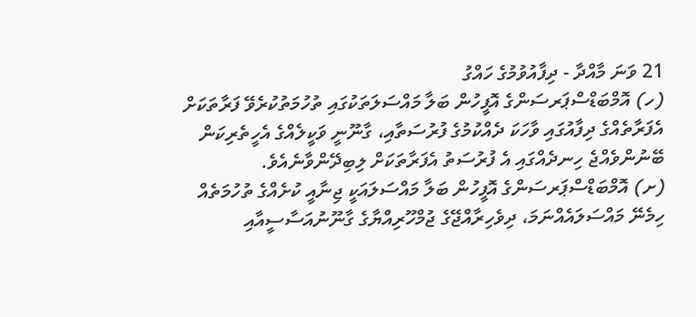21 ވަނަ މާއްދާ - ދިފާއުވުމުގެ ހައްގު
(ހ) އޮމްބަޑްސްޕަރސަންގެ އޮފީހުން ބަލާ މައްސަލަތަކުގައި ތުހުމަތުކުރެވޭ ފަރާތަކަށް އެފަރާތެއްގެ ދިފާއުގައި ވާހަކަ ދެއްކުމުގެ ފުރުސަތާއި، ގާނޫނީ ވަކީލެއްގެ އެހީތެރިކަން ބޭނުންވެއްޖެ ހިނދެއްގައި އެ ފުރުސަތު އެފަރާތަކަށް ލިބިދޭންވާނެއެވެ.
(ށ) އޮމްބަޑްސްޕަރސަންގެ އޮފީހުން ބަލާ މައްސަލައަކީ ޖިނާއީ ކުށެއްގެ ތުހުމަތެއް ހިމެނޭ މައްސަލައެއްނަމަ، ދިވެހިރާއްޖޭގެ ޖުމްހޫރިއްޔާގެ ގާނޫނުއަސާސީއާއި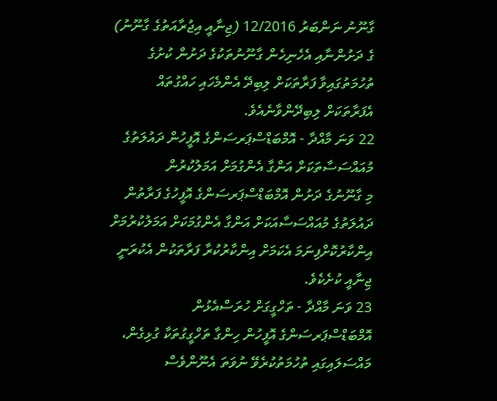ގާނޫނު ނަންބަރު 12/2016 (ޖިނާއީ އިޖުރާއަތުގެ ގާނޫނު) ގެ ދަށުންނާއި އެހެނިހެން ގާނޫނުތަކުގެ ދަށުން ކުށުގެ ތުހުމަތުގައިވާ ފަރާތަކަށް ލިބިދޭ އެންމެހައި ހައްގުތައް އެފަރާތަކަށް ލިބިދޭންވާނެއެވެ.
22 ވަނަ މާއްދާ - އޮމްބަޑްސްޕަރސަންގެ އޮފީހުން ދައުލަތުގެ މުއައްސަސާތަކަށް އަންގާ އެންގުމަށް އަމަލުކުރުން
މި ގާނޫނުގެ ދަށުން އޮމްބަޑްސްޕަރސަންގެ އޮފީހުގެ ފަރާތުން ދައުލަތުގެ މުއައްސަސާއަކަށް އަންގާ އެންގުމަކަށް އަމަލުކުރުމަށް އިންކާރުކޮށްފިނަމަ އެކަމަށް އިންކާރުކުރާ ފަރާތަކުން އެކުރަނީ ޖިނާއީ ކުށެކެވެ.
23 ވަނަ މާއްދާ - ތަހްގީގަށް ހުރަސްއެޅުން
އޮމްބަޑްސްޕަރސަންގެ އޮފީހުން ހިންގާ ތަހްގީގުތަކާ ގުޅިގެން، މައްސަލައިގައި ތުހުމަތުކުރެވޭ ނުވަތަ އެނޫންވެސް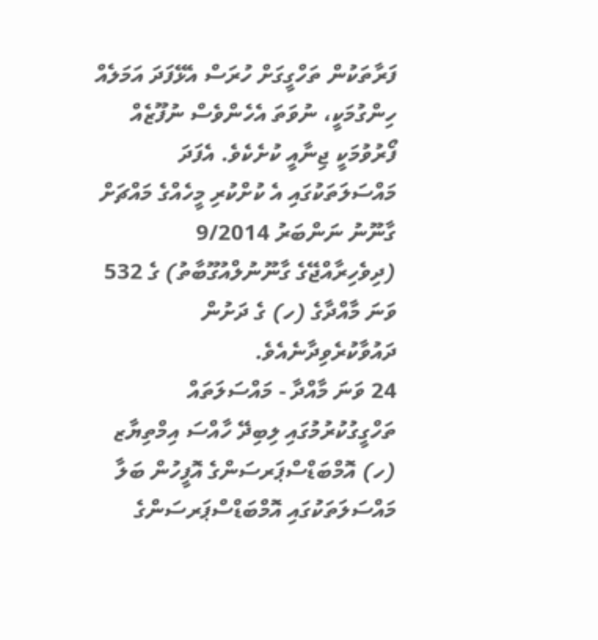ފަރާތަކުން ތަހްގީގަށް ހުރަސް އެޅޭފަދަ އަމަލެއް ހިންގުމަކީ، ނުވަތަ އެހެންވެސް ނުފޫޒެއް ފޯރުވުމަކީ ޖިނާއީ ކުށެކެވެ. އެފަދަ މައްސަލަތަކުގައި އެ ކުށްކުރި މީހެއްގެ މައްޗަށް ގާނޫނު ނަންބަރު 9/2014 (ދިވެހިރާއްޖޭގެ ގާނޫނުލްއުގޫބާތު) ގެ 532 ވަނަ މާއްދާގެ (ހ) ގެ ދަށުން ދައުވާކުރެވިދާނެއެވެ.
24 ވަނަ މާއްދާ - މައްސަލަތައް ތަހްގީގުކުރުމުގައި ލިބިދޭ ހާއްސަ އިމްތިޔާޒ
(ހ) އޮމްބަޑްސްޕަރސަންގެ އޮފީހުން ބަލާ މައްސަލަތަކުގައި އޮމްބަޑްސްޕަރސަންގެ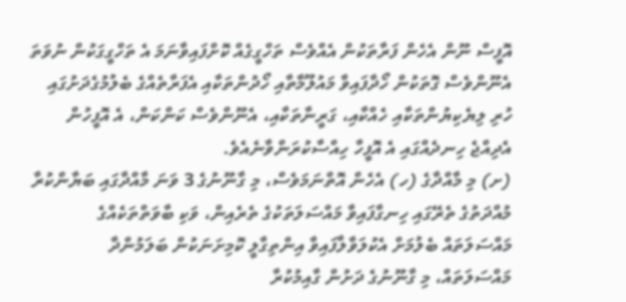އޮފީސް ނޫން އެހެން ފަރާތަކުން އެއްވެސް ތަހްގީގެއް ކޮށްފައިވާނަމަ އެ ތަހްގީގަކުން ނުވަތަ އެނޫންވެސް ގޮތަކުން ހޯދާފައިވާ މައުލޫމާތާއި ހޯދުންތަކާއި އެފަރާތެއްގެ ބެލުމުގެދަށުގައި ހުރި ލިޔެކިޔުންތަކާއި ހެއްކާއި، ގަރީނާތަކާއި، އެނޫންވެސް ކަންކަން، އެ އޮފީހުން އެދިއްޖެ ހިނދެއްގައި އެ އޮފީހާ ހިއްސާކުރަންވާނެއެވެ.
(ށ) މި މާއްދާގެ (ހ) އެހެން އޮތްނަމަވެސް، މި ގާނޫނުގެ 3 ވަނަ މާއްދާގައި ބަޔާންކުރާ މުއްދަތުގެ ތެރޭގައި ހިނގާފައިވާ މައްސަލަތަކުގެ ތެރެއިން، ވަކި ބާވަތްތަކެއްގެ މައްސަލަތައް ބެލުމަށް އެކުލަވާލާފައިވާ އިންތިގާލީ ކޮމިށަނަކުން ބަލަމުންދާ މައްސަލަތައް، މި ގާނޫނުގެ ދަށުން ގާއިމުކުރާ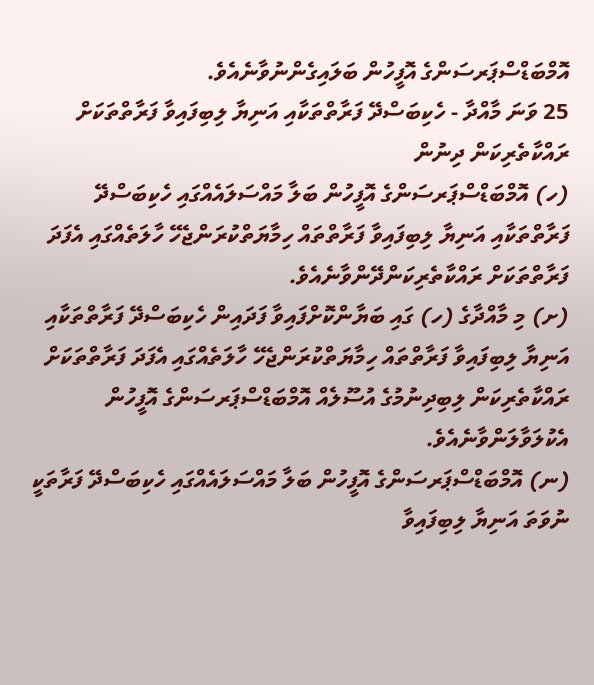އޮމްބަޑްސްޕަރސަންގެ އޮފީހުން ބަލައިގެންނުވާނެއެވެ.
25 ވަނަ މާއްދާ - ހެކިބަސްދޭ ފަރާތްތަކާއި އަނިޔާ ލިބިފައިވާ ފަރާތްތަކަށް ރައްކާތެރިކަން ދިނުން
(ހ) އޮމްބަޑްސްޕަރސަންގެ އޮފީހުން ބަލާ މައްސަލައެއްގައި ހެކިބަސްދޭ ފަރާތްތަކާއި އަނިޔާ ލިބިފައިވާ ފަރާތްތައް ހިމާޔަތްކުރަންޖެހޭ ހާލަތެއްގައި އެފަދަ ފަރާތްތަކަށް ރައްކާތެރިކަންދޭންވާނެއެވެ.
(ށ) މި މާއްދާގެ (ހ) ގައި ބަޔާންކޮށްފައިވާ ފަދައިން ހެކިބަސްދޭ ފަރާތްތަކާއި އަނިޔާ ލިބިފައިވާ ފަރާތްތައް ހިމާޔަތްކުރަންޖެހޭ ހާލަތެއްގައި އެފަދަ ފަރާތްތަކަށް ރައްކާތެރިކަން ލިބިދިނުމުގެ އުސޫލެއް އޮމްބަޑްސްޕަރސަންގެ އޮފީހުން އެކުލަވާލަންވާނެއެވެ.
(ނ) އޮމްބަޑްސްޕަރސަންގެ އޮފީހުން ބަލާ މައްސަލައެއްގައި ހެކިބަސްދޭ ފަރާތަކީ ނުވަތަ އަނިޔާ ލިބިފައިވާ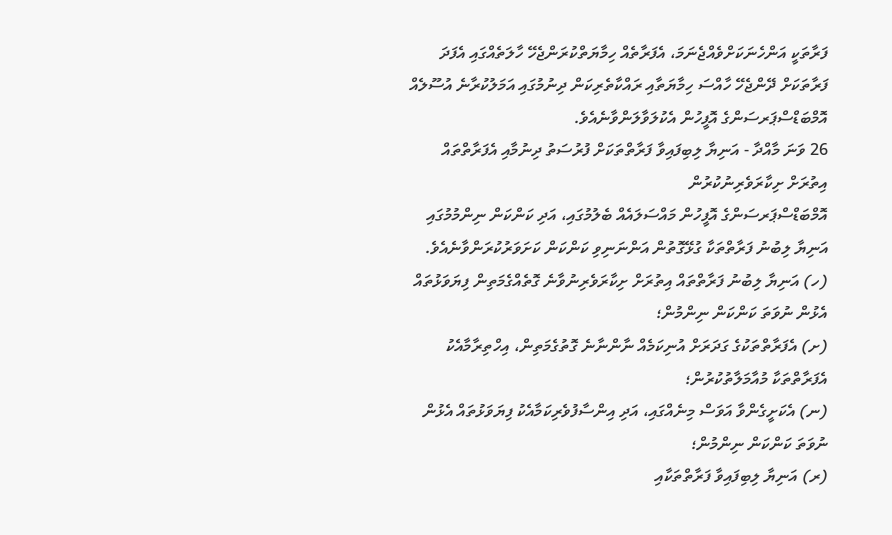ފަރާތަކީ އަންހެނަކަށްވެއްޖެނަމަ، އެފަރާތެއް ހިމާޔަތްކުރަންޖެހޭ ހާލަތެއްގައި އެފަދަ ފަރާތަކަށް ދޭންޖެހޭ ހާއްސަ ހިމާޔަތާއި ރައްކާތެރިކަން ދިނުމުގައި އަމަލުކުރާނެ އުސޫލެއް އޮމްބަޑްސްޕަރސަންގެ އޮފީހުން އެކުލަވާލަންވާނެއެވެ.
26 ވަނަ މާއްދާ - އަނިޔާ ލިބިފައިވާ ފަރާތްތަކަށް ފުރުސަތު ދިނުމާއި އެފަރާތްތައް އިތުރަށް ށިކާރަވެރިނުކުރުން
އޮމްބަޑްސްޕަރސަންގެ އޮފީހުން މައްސަލައެއް ބެލުމުގައި، އަދި ކަންކަން ނިންމުމުގައި އަނިޔާ ލިބުނު ފަރާތްތަކާ ގުޅޭގޮތުން އަންނަނިވި ކަންކަން ކަށަވަރުކުރަންވާނެއެވެ.
(ހ) އަނިޔާ ލިބުނު ފަރާތްތައް އިތުރަށް ށިކާރަވެރިނުވާނެ ގޮތެއްގެމަތިން ފިޔަވަޅުތައް އެޅުން ނުވަތަ ކަންކަން ނިންމުން؛
(ށ) އެފަރާތްތަކުގެ ގަދަރަށް އުނިކަމެއް ނާންނާނެ ގޮތުގެމަތިން، އިހްތިރާމާއެކު އެފަރާތްތަކާ މުއާމަލާތުކުރުން؛
(ނ) އެކަށީގެންވާ އަވަސް މިނެއްގައި، އަދި އިންސާފުވެރިކަމާއެކު ފިޔަވަޅުތައް އެޅުން ނުވަތަ ކަންކަން ނިންމުން؛
(ރ) އަނިޔާ ލިބިފައިވާ ފަރާތްތަކާއި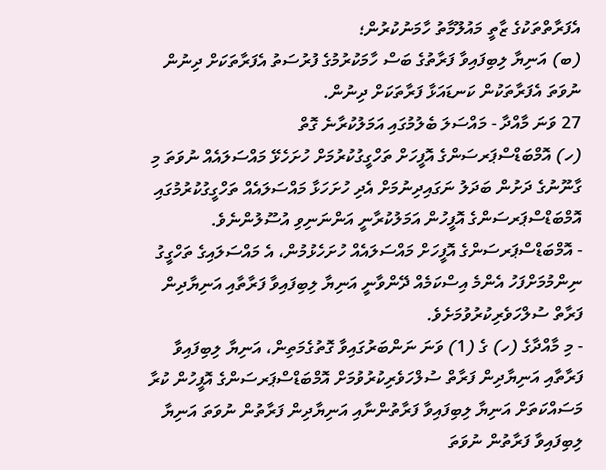އެފަރާތްތަކުގެ ޒާތީ މައުލޫމާތު ހާމަނުކުރުން؛
(ބ) އަނިޔާ ލިބިފައިވާ ފަރާތުގެ ބަސް ހާމަކުރުމުގެ ފުރުސަތު އެފަރާތަކަށް ދިނުން ނުވަތަ އެފަރާތަކުން ކަނޑައަޅާ ފަރާތަކަށް ދިނުން.
27 ވަނަ މާއްދާ - މައްސަލަ ބެލުމުގައި އަމަލުކުރާނެ ގޮތް
(ހ) އޮމްބަޑްސްޕަރސަންގެ އޮފީހަށް ތަހްގީގުކުރުމަށް ހުށަހެޅޭ މައްސަލައެއް ނުވަތަ މި ގާނޫނުގެ ދަށުން ބަދަލު ނަގައިދިނުމަށް އެދި ހުށަހަޅާ މައްސަލައެއް ތަހްގީގުކުރުމުގައި އޮމްބަޑްސްޕަރސަންގެ އޮފީހުން އަމަލުކުރާނީ އަންނަނިވި އުސޫލުންނެވެ.
- އޮމްބަޑްސްޕަރސަންގެ އޮފީހަށް މައްސަލައެއް ހުށަހެޅުމުން، އެ މައްސަލައިގެ ތަހްގީގު ނިންމުމަށްފަހު އެންމެ އިސްކަމެއް ދޭންވާނީ އަނިޔާ ލިބިފައިވާ ފަރާތާއި އަނިޔާދިން ފަރާތް ސުލްހަވެރިކުރުވުމަށެވެ.
- މި މާއްދާގެ (ހ) ގެ (1) ވަނަ ނަންބަރުގައިވާ ގޮތުގެމަތިން، އަނިޔާ ލިބިފައިވާ ފަރާތާއި އަނިޔާދިން ފަރާތް ސުލްހަވެރިކުރުވުމަށް އޮމްބަޑްސްޕަރސަންގެ އޮފީހުން ކުރާ މަސައްކަތަށް އަނިޔާ ލިބިފައިވާ ފަރާތުންނާއި އަނިޔާދިން ފަރާތުން ނުވަތަ އަނިޔާ ލިބިފައިވާ ފަރާތުން ނުވަތަ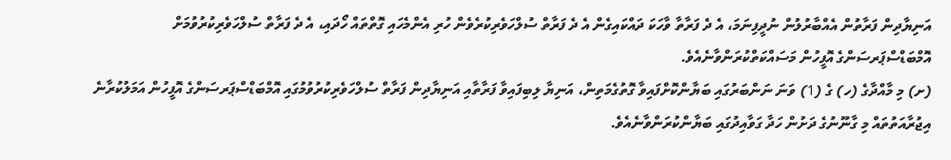އަނިޔާދިން ފަރާތުން އެއްބާރުލުން ނުދީފިނަމަ، އެ ދެ ފަރާތާ ވާހަކަ ދައްކައިގެން އެ ދެ ފަރާތް ސުލްހަވެރިކުރެވެން ހުރި އެންމެހައި ގޮތްތައް ހޯދައި، އެ ދެ ފަރާތް ސުލްހަވެރިކުރުވުމަށް އޮމްބަޑްސްޕަރސަންގެ އޮފީހުން މަސައްކަތްކުރަންވާނެއެވެ.
(ށ) މި މާއްދާގެ (ހ) ގެ (1) ވަނަ ނަންބަރުގައި ބަޔާންކޮށްފައިވާ ގޮތުގެމަތިން، އަނިޔާ ލިބިފައިވާ ފަރާތާއި އަނިޔާދިން ފަރާތް ސުލްހަވެރިކުރުވުމުގައި އޮމްބަޑްސްޕަރސަންގެ އޮފީހުން އަމަލުކުރާނެ އިޖުރާއަތުތައް މި ގާނޫނުގެ ދަށުން ހަދާ ގަވާއިދުގައި ބަޔާންކުރަންވާނެއެވެ.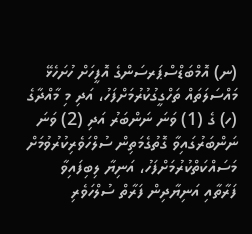(ނ) އޮމްބަޑްސްޕަރސަންގެ އޮފީހަށް ހުށަހެޅޭ މައްސަލަތައް ތަހްގީގުކުރުމަށްފަހު، އަދި މި މާއްދާގެ (ހ) ގެ (1) ވަނަ ނަންބަރު އަދި (2) ވަނަ ނަންބަރުގައިވާ ގޮތުގެމަތިން ސުލްހަވެރިކުރުވުމަށް މަސައްކަތްކުރުމަށްފަހު، އަނިޔާ ލިބިފައިވާ ފަރާތާއި އަނިޔާދިން ފަރާތް ސުލްހަވެރި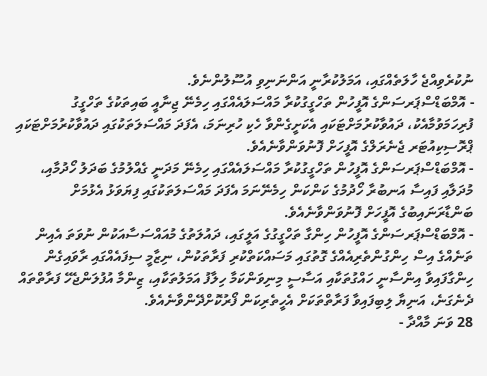ނުކުރެވިއްޖެ ހާލަތެއްގައި، އަމަލުކުރާނީ އަންނަނިވި އުސޫލުންނެވެ.
- އޮމްބަޑްސްޕަރސަންގެ އޮފީހުން ތަހްގީގުކުރާ މައްސަލައެއްގައި ހިމެނޭ ޖިނާއީ ބައިތަކުގެ ތަހްގީގު ފުރިހަމަވުމާއެކު، ދައުވާކުރުމަށްޓަކައި އެކަށީގެންވާ ހެކި ހުރިނަމަ، އެފަދަ މައްސަލަތަކުގައި ދައުވާކުރުމަށްޓަކައި ޕްރޮސިކިއުޓަރ ޖެނެރަލްގެ އޮފީހަށް ފޮނުވަންވާނެއެވެ.
- އޮމްބަޑްސްޕަރސަންގެ އޮފީހުން ތަހްގީގުކުރާ މައްސަލައެއްގައި ހިމެނޭ މަދަނީ ގެއްލުމުގެ ބަދަލު ހޯދުމާއި، މުދަލާއި ފައިސާ އަނބުރާ ހޯދުމުގެ ކަންކަން ހިމެނޭނަމަ އެފަދަ މައްސަލަތަކުގައި ފިޔަވަޅު އެޅުމަށް ބަންޑާރަނައިބުގެ އޮފީހަށް ފޮނުވަންވާނެއެވެ.
- އޮމްބަޑްސްޕަރސަންގެ އޮފީހުން ހިންގާ ތަހްގީގުގެ އަލީގައި، ދައުލަތުގެ މުއައްސަސާއަކުން ނުވަތަ އެއިން ތަނެއްގެ އިސް ހިންގުންތެރިއެއްގެ ގޮތުގައި މަސައްކަތްކުރި ފަރާތަކުން، ނިޒާމީ ސިފައެއްގައި ރާވައިގެން ހިންގާފައިވާ އިންސާނީ ހައްގުތަކާއި އަސާސީ މިނިވަންކަމާ ހިލާފު އަމަލުތަކާއި، ޒިންމާ އުފުލަންޖެހޭ ފަރާތްތައް ދެނެގަނެ، އަނިޔާ ލިބިފައިވާ ފަރާތްތަކަށް އެހީތެރިކަން ފޯރުކޮށްދޭންވާނެއެވެ.
28 ވަނަ މާއްދާ -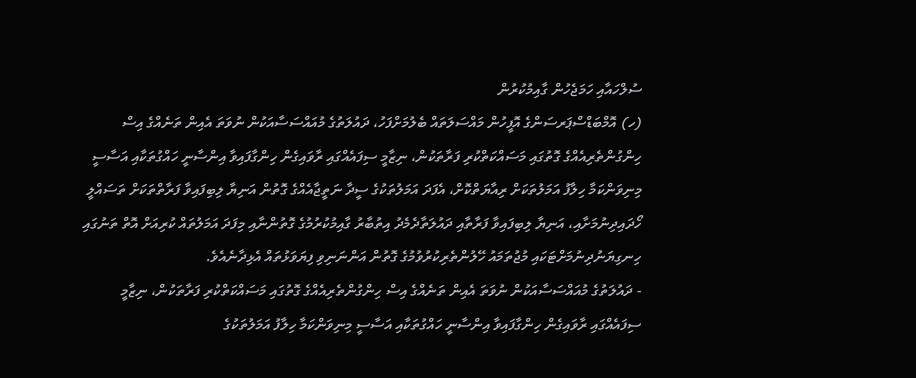ސުލްހައާއި ހަމަޖެހުން ގާއިމުކުރުން
(ހ) އޮމްބަޑްސްޕަރސަންގެ އޮފީހުން މައްސަލަތައް ބެލުމަށްފަހު، ދައުލަތުގެ މުއައްސަސާއަކުން ނުވަތަ އެއިން ތަނެއްގެ އިސް ހިންގުންތެރިއެއްގެ ގޮތުގައި މަސައްކަތްކުރި ފަރާތަކުން، ނިޒާމީ ސިފައެއްގައި ރާވައިގެން ހިންގާފައިވާ އިންސާނީ ހައްގުތަކާއި އަސާސީ މިނިވަންކަމާ ހިލާފު އަމަލުތަކަށް ރިއާޔަތްކޮށް، އެފަދަ އަމަލުތަކުގެ ސީދާ ނަތީޖާއެއްގެ ގޮތުން އަނިޔާ ލިބިފައިވާ ފަރާތްތަކަށް ތަސައްލީ ހޯދައިދިނުމަށާއި، އަނިޔާ ލިބިފައިވާ ފަރާތާއި ދައުލަތާދެމެދު އިތުބާރު ގާއިމުކުރުމުގެ ގޮތުންނާއި މިފަދަ އަމަލުތައް ކުރިއަށް އޮތް ތަނުގައި ހިނގިޔަނުދިނުމަށްޓަކައި މުޖުތަމައު ހޭލުންތެރިކުރުވުމުގެ ގޮތުން އަންނަނިވި ފިޔަވަޅުތައް އެޅިދާނެއެވެ.
- ދައުލަތުގެ މުއައްސަސާއަކުން ނުވަތަ އެއިން ތަނެއްގެ އިސް ހިންގުންތެރިއެއްގެ ގޮތުގައި މަސައްކަތްކުރި ފަރާތަކުން، ނިޒާމީ ސިފައެއްގައި ރާވައިގެން ހިންގާފައިވާ އިންސާނީ ހައްގުތަކާއި އަސާސީ މިނިވަންކަމާ ހިލާފު އަމަލުތަކުގެ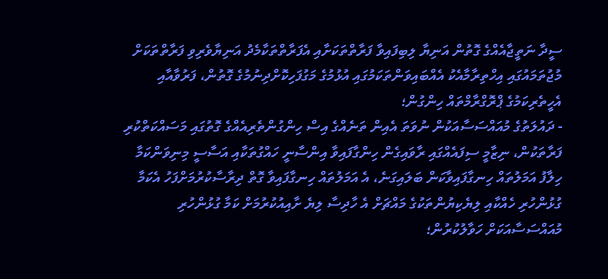ސީދާ ނަތީޖާއެއްގެ ގޮތުން އަނިޔާ ލިބިފައިވާ ފަރާތްތަކަށާއި އެފަރާތްތަކާމެދު އަނިޔާވެރިވި ފަރާތްތަކަށް މުޖުތަމައުގައި އިހްތިރާމާއެކު އެއްބައިވަންތަކަމުގައި އުޅުމުގެ މަގުފަހިކޮށްދިނުމުގެ ގޮތުން، ފަރުވާއާއި އެހީތެރިކަމުގެ ޕްރޮގްރާމްތައް ހިންގުން؛
- ދައުލަތުގެ މުއައްސަސާއަކުން ނުވަތަ އެއިން ތަނެއްގެ އިސް ހިންގުންތެރިއެއްގެ ގޮތުގައި މަސައްކަތްކުރި ފަރާތަކުން، ނިޒާމީ ސިފައެއްގައި ރާވައިގެން ހިންގާފައިވާ އިންސާނީ ހައްގުތަކާއި އަސާސީ މިނިވަންކަމާ ހިލާފު އަމަލުތައް ހިނގާފައިވާކަން ބަލައިގަނެ، އެ އަމަލުތައް ހިނގާފައިވާ ގޮތް ދިރާސާކުރުމަށްފަހު އެކަމާ ގުޅުންހުރި ހެއްކާއި ލިޔެކިޔުންތަކުގެ މައްޗަށް އެ ހާދިސާ ލިޔެ ށާއިއުކުރުމަށް ކަމާ ގުޅުންހުރި މުއައްސަސާއަކަށް ހަވާލުކުރުން؛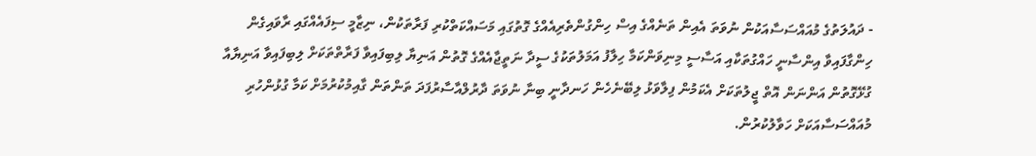- ދައުލަތުގެ މުއައްސަސާއަކުން ނުވަތަ އެއިން ތަނެއްގެ އިސް ހިންގުންތެރިއެއްގެ ގޮތުގައި މަސައްކަތްކުރި ފަރާތަކުން، ނިޒާމީ ސިފައެއްގައި ރާވައިގެން ހިންގާފައިވާ އިންސާނީ ހައްގުތަކާއި އަސާސީ މިނިވަންކަމާ ހިލާފު އަމަލުތަކުގެ ސީދާ ނަތީޖާއެއްގެ ގޮތުން އަނިޔާ ލިބިފައިވާ ފަރާތްތަކަށް ލިބިފައިވާ އަނިޔާއާ ގުޅޭގޮތުން އަންނަން އޮތް ޖީލުތަކަށް އެކަމުން ފިލާވަޅު ލިބޭނެހެން ހަނދާނީ ބިނާ ނުވަތަ ދާރުލްއާސާރުފަދަ ތަންތަން ގާއިމުކުރުމަށް ކަމާ ގުޅުންހުރި މުއައްސަސާއަކަށް ހަވާލުކުރުން.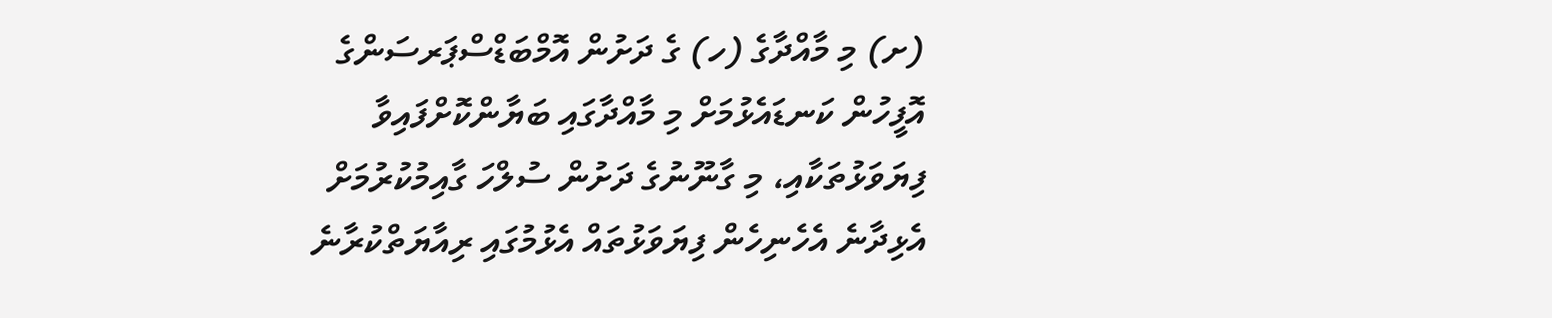(ށ) މި މާއްދާގެ (ހ) ގެ ދަށުން އޮމްބަޑްސްޕަރސަންގެ އޮފީހުން ކަނޑައެޅުމަށް މި މާއްދާގައި ބަޔާންކޮށްފައިވާ ފިޔަވަޅުތަކާއި، މި ގާނޫނުގެ ދަށުން ސުލްހަ ގާއިމުކުރުމަށް އެޅިދާނެ އެހެނިހެން ފިޔަވަޅުތައް އެޅުމުގައި ރިއާޔަތްކުރާނެ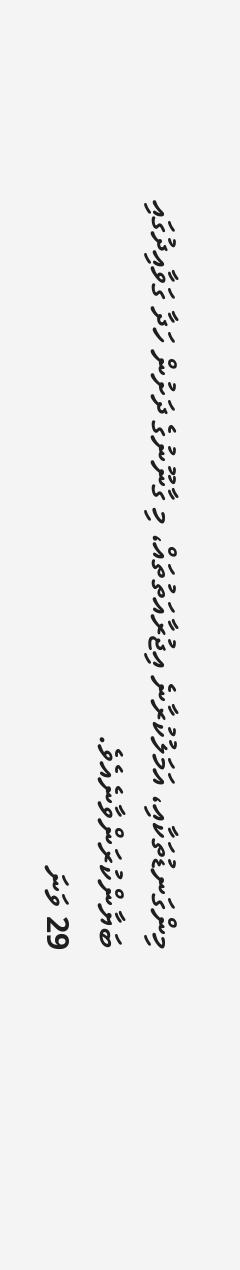މިންގަނޑުތަކާއި، އަމަލުކުރާނެ އިޖުރާއަތުތައް، މި ގާނޫނުގެ ދަށުން ހަދާ ގަވާއިދުގައި ބަޔާންކުރަންވާނެއެވެ.
29 ވަނަ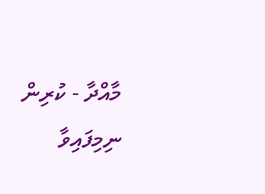މާއްދާ - ކުރިން ނިމިފައިވާ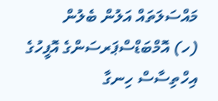މައްސަލަތައް އަލުން ބެލުން
(ހ) އޮމްބަޑްސްޕަރސަންގެ އޮފީހުގެ އިހްތިސާސް ހިނގާ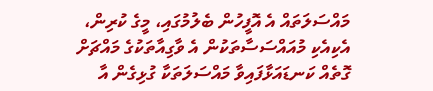މައްސަލަތައް އެ އޮފީހުން ބެލުމުގައި، މީގެ ކުރިން، އެކިއެކި މުއައްސަސާތަކުން އެ ވާގިއާތަކުގެ މައްޗަށް ގޮތެއް ކަނޑައަޅާފައިވާ މައްސަލަތަކާ ގުޅިގެން އާ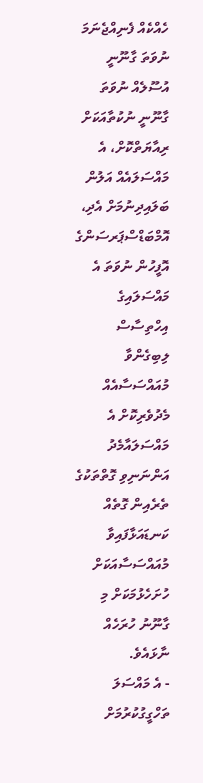ހެއްކެއް ފެނިއްޖެނަމަ ނުވަތަ ގާނޫނީ އުސޫލެއް ނުވަތަ ގާނޫނީ ނުކުތާއަކަށް ރިއާޔަތްކޮށް، އެ މައްސަލައެއް އަލުން ބަލައިދިނުމަށް އެދި، އޮމްބަޑްސްޕަރސަންގެ އޮފީހުން ނުވަތަ އެ މައްސަލައިގެ އިހްތިސާސް ލިބިގެންވާ މުއައްސަސާއެއް މެދުވެރިކޮށް އެ މައްސަލައާމެދު އަންނަނިވި ގޮތްތަކުގެ ތެރެއިން ގޮތެއް ކަނޑައަޅާފައިވާ މުއައްސަސާއަކަށް ހުށަހެޅުމަކަށް މި ގާނޫނު ހުރަހެއް ނާޅައެވެ.
- އެ މައްސަލަ ތަހްގީގުކުރުމަށް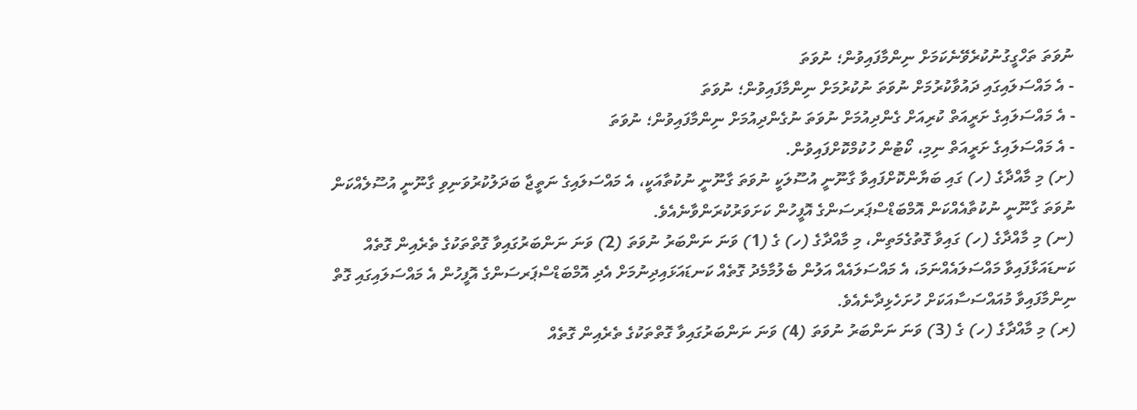ނުވަތަ ތަހްގީގުނުކުރެވޭނެކަމަށް ނިންމާފައިވުން؛ ނުވަތަ
- އެ މައްސަލައިގައި ދައުވާކުރުމަށް ނުވަތަ ނުކުރުމަށް ނިންމާފައިވުން؛ ނުވަތަ
- އެ މައްސަލައިގެ ށަރީއަތް ކުރިއަށް ގެންދިއުމަށް ނުވަތަ ނުގެންދިއުމަށް ނިންމާފައިވުން؛ ނުވަތަ
- އެ މައްސަލައިގެ ށަރީއަތް ނިމި، ކޯޓުން ހުކުމްކޮށްފައިވުން.
(ށ) މި މާއްދާގެ (ހ) ގައި ބަޔާންކޮށްފައިވާ ގާނޫނީ އުސޫލަކީ ނުވަތަ ގާނޫނީ ނުކުތާއަކީ، އެ މައްސަލައިގެ ނަތީޖާ ބަދަލުކުރުވަނިވި ގާނޫނީ އުސޫލެއްކަން ނުވަތަ ގާނޫނީ ނުކުތާއެއްކަން އޮމްބަޑްސްޕަރސަންގެ އޮފީހުން ކަށަވަރުކުރަންވާނެއެވެ.
(ނ) މި މާއްދާގެ (ހ) ގައިވާ ގޮތުގެމަތިން، މި މާއްދާގެ (ހ) ގެ (1) ވަނަ ނަންބަރު ނުވަތަ (2) ވަނަ ނަންބަރުގައިވާ ގޮތްތަކުގެ ތެރެއިން ގޮތެއް ކަނޑައަޅާފައިވާ މައްސަލައެއްނަމަ، އެ މައްސަލައެއް އަލުން ބެލުމާމެދު ގޮތެއް ކަނޑައަޅައިދިނުމަށް އެދި އޮމްބަޑްސްޕަރސަންގެ އޮފީހުން އެ މައްސަލައިގައި ގޮތް ނިންމާފައިވާ މުއައްސަސާއަކަށް ހުށަހެޅިދާނެއެވެ.
(ރ) މި މާއްދާގެ (ހ) ގެ (3) ވަނަ ނަންބަރު ނުވަތަ (4) ވަނަ ނަންބަރުގައިވާ ގޮތްތަކުގެ ތެރެއިން ގޮތެއް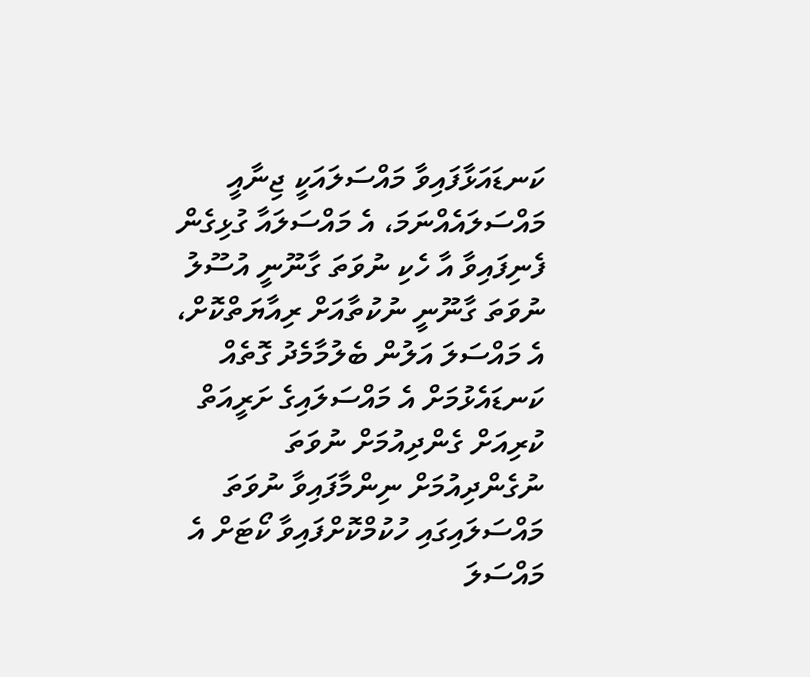ކަނޑައަޅާފައިވާ މައްސަލައަކީ ޖިނާއީ މައްސަލައެއްނަމަ، އެ މައްސަލައާ ގުޅިގެން ފެނިފައިވާ އާ ހެކި ނުވަތަ ގާނޫނީ އުސޫލު ނުވަތަ ގާނޫނީ ނުކުތާއަށް ރިއާޔަތްކޮށް، އެ މައްސަލަ އަލުން ބެލުމާމެދު ގޮތެއް ކަނޑައެޅުމަށް އެ މައްސަލައިގެ ށަރީއަތް ކުރިއަށް ގެންދިއުމަށް ނުވަތަ ނުގެންދިއުމަށް ނިންމާފައިވާ ނުވަތަ މައްސަލައިގައި ހުކުމްކޮށްފައިވާ ކޯޓަށް އެ މައްސަލަ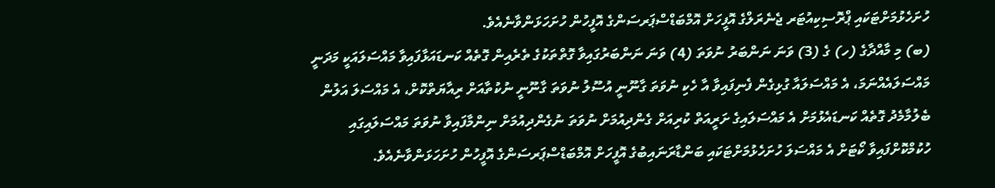ހުށަހެޅުމަށްޓަކައި ޕްރޮސިކިއުޓަރ ޖެނެރަލްގެ އޮފީހަށް އޮމްބަޑްސްޕަރސަންގެ އޮފީހުން ހުށަހަޅަންވާނެއެވެ.
(ބ) މި މާއްދާގެ (ހ) ގެ (3) ވަނަ ނަންބަރު ނުވަތަ (4) ވަނަ ނަންބަރުގައިވާ ގޮތްތަކުގެ ތެރެއިން ގޮތެއް ކަނޑައަޅާފައިވާ މައްސަލައަކީ މަދަނީ މައްސަލައެއްނަމަ، އެ މައްސަލައާ ގުޅިގެން ފެނިފައިވާ އާ ހެކި ނުވަތަ ގާނޫނީ އުސޫލު ނުވަތަ ގާނޫނީ ނުކުތާއަށް ރިއާޔަތްކޮށް، އެ މައްސަލަ އަލުން ބެލުމާމެދު ގޮތެއް ކަނޑައެޅުމަށް އެ މައްސަލައިގެ ށަރީއަތް ކުރިއަށް ގެންދިއުމަށް ނުވަތަ ނުގެންދިއުމަށް ނިންމާފައިވާ ނުވަތަ މައްސަލައިގައި ހުކުމްކޮށްފައިވާ ކޯޓަށް އެ މައްސަލަ ހުށަހެޅުމަށްޓަކައި ބަންޑާރަނައިބުގެ އޮފީހަށް އޮމްބަޑްސްޕަރސަންގެ އޮފީހުން ހުށަހަޅަންވާނެއެވެ.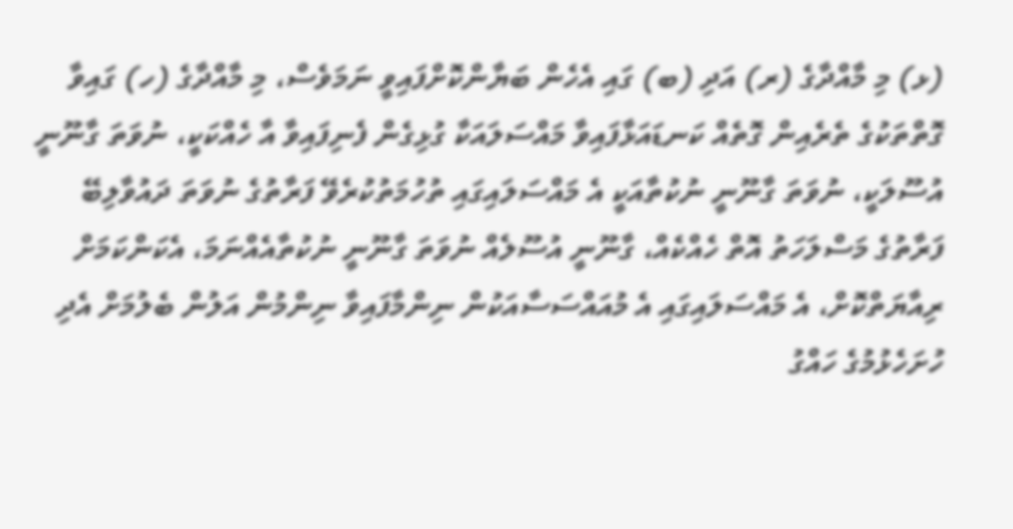(ޅ) މި މާއްދާގެ (ރ) އަދި (ބ) ގައި އެހެން ބަޔާންކޮށްފައިވީ ނަމަވެސް، މި މާއްދާގެ (ހ) ގައިވާ ގޮތްތަކުގެ ތެރެއިން ގޮތެއް ކަނޑައަޅާފައިވާ މައްސަލައަކާ ގުޅިގެން ފެނިފައިވާ އާ ހެއްކަކީ، ނުވަތަ ގާނޫނީ އުސޫލަކީ، ނުވަތަ ގާނޫނީ ނުކުތާއަކީ އެ މައްސަލައިގައި ތުހުމަތުކުރެވޭ ފަރާތުގެ ނުވަތަ ދައުވާލިބޭ ފަރާތުގެ މަސްލަހަތު އޮތް ހެއްކެއް، ގާނޫނީ އުސޫލެއް ނުވަތަ ގާނޫނީ ނުކުތާއެއްނަމަ، އެކަންކަމަށް ރިއާޔަތްކޮށް، އެ މައްސަލައިގައި އެ މުއައްސަސާއަކުން ނިންމާފައިވާ ނިންމުން އަލުން ބެލުމަށް އެދި ހުށަހެޅުމުގެ ހައްގު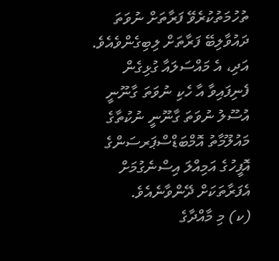ތުހުމަތުކުރެވޭ ފަރާތަށް ނުވަތަ ދައުވާލިބޭ ފަރާތަށް ލިބިގެންވެއެވެ. އަދި، އެ މައްސަލައާ ގުޅިގެން ފެނިފައިވާ އާ ހެކި ނުވަތަ ގާނޫނީ އުސޫލު ނުވަތަ ގާނޫނީ ނުކުތާގެ މައުލޫމާތު އޮމްބަޑްސްޕަރސަންގެ އޮފީހުގެ އަމިއްލަ އިސްނެގުމަށް އެފަރާތަކަށް ދޭންވާނެއެވެ.
(ކ) މި މާއްދާގެ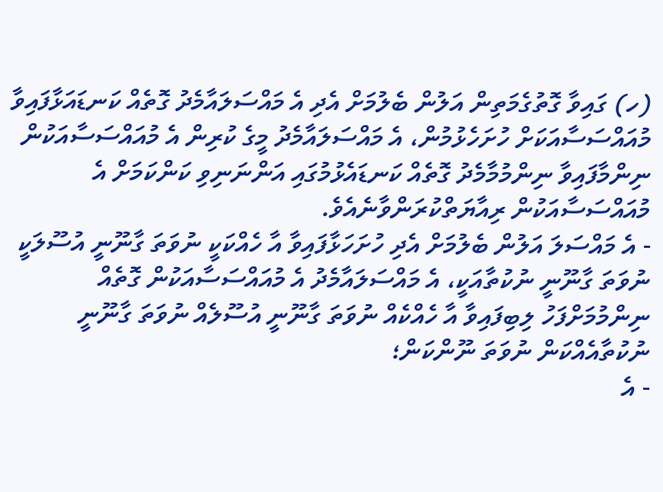(ހ) ގައިވާ ގޮތުގެމަތިން އަލުން ބެލުމަށް އެދި އެ މައްސަލައާމެދު ގޮތެއް ކަނޑައަޅާފައިވާ މުއައްސަސާއަކަށް ހުށަހެޅުމުން، އެ މައްސަލައާމެދު މީގެ ކުރިން އެ މުއައްސަސާއަކުން ނިންމާފައިވާ ނިންމުމާމެދު ގޮތެއް ކަނޑައެޅުމުގައި އަންނަނިވި ކަންކަމަށް އެ މުއައްސަސާއަކުން ރިއާޔަތްކުރަންވާނެއެވެ.
- އެ މައްސަލަ އަލުން ބެލުމަށް އެދި ހުށަހަޅާފައިވާ އާ ހެއްކަކީ ނުވަތަ ގާނޫނީ އުސޫލަކީ ނުވަތަ ގާނޫނީ ނުކުތާއަކީ، އެ މައްސަލައާމެދު އެ މުއައްސަސާއަކުން ގޮތެއް ނިންމުމަށްފަހު ލިބިފައިވާ އާ ހެއްކެއް ނުވަތަ ގާނޫނީ އުސޫލެއް ނުވަތަ ގާނޫނީ ނުކުތާއެއްކަން ނުވަތަ ނޫންކަން؛
- އެ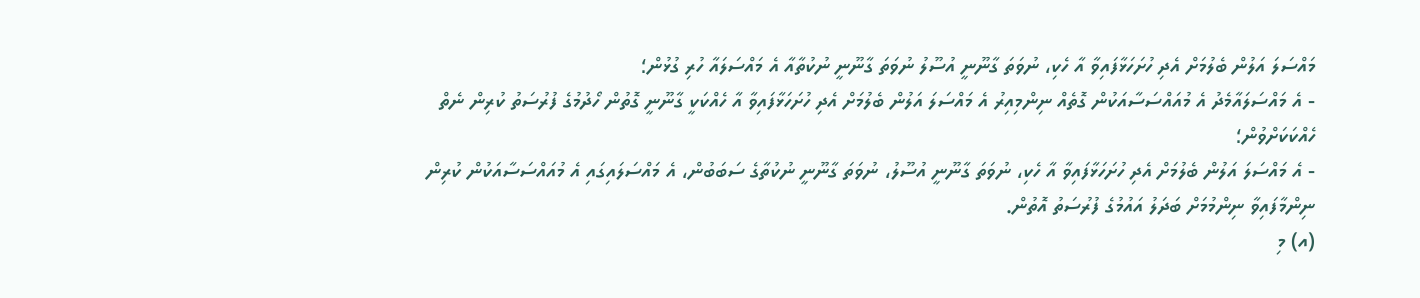މައްސަލަ އަލުން ބެލުމަށް އެދި ހުށަހަޅާފައިވާ އާ ހެކި، ނުވަތަ ގާނޫނީ އުސޫލު ނުވަތަ ގާނޫނީ ނުކުތާއާ އެ މައްސަލައާ ހުރި ގުޅުން؛
- އެ މައްސަލައާމެދު އެ މުއައްސަސާއަކުން ގޮތެއް ނިންމިއިރު އެ މައްސަލަ އަލުން ބެލުމަށް އެދި ހުށަހަޅާފައިވާ އާ ހެއްކަކީ ގާނޫނީ ގޮތުން ހޯދުމުގެ ފުރުސަތު ކުރިން ނެތް ހެއްކަކަށްވުން؛
- އެ މައްސަލަ އަލުން ބެލުމަށް އެދި ހުށަހަޅާފައިވާ އާ ހެކި، ނުވަތަ ގާނޫނީ އުސޫލު، ނުވަތަ ގާނޫނީ ނުކުތާގެ ސަބަބުން، އެ މައްސަލައިގައި އެ މުއައްސަސާއަކުން ކުރިން ނިންމާފައިވާ ނިންމުމަށް ބަދަލު އައުމުގެ ފުރުސަތު އޮތުން.
(އ) މި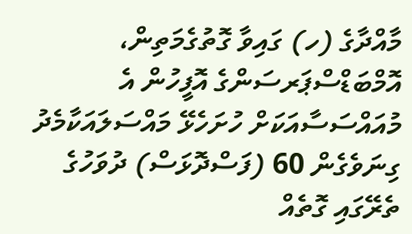މާއްދާގެ (ހ) ގައިވާ ގޮތުގެމަތިން، އޮމްބަޑްސްޕަރސަންގެ އޮފީހުން އެ މުއައްސަސާއަކަށް ހުށަހެޅޭ މައްސަލައަކާމެދު ގިނަވެގެން 60 (ފަސްދޮޅަސް) ދުވަހުގެ ތެރޭގައި ގޮތެއް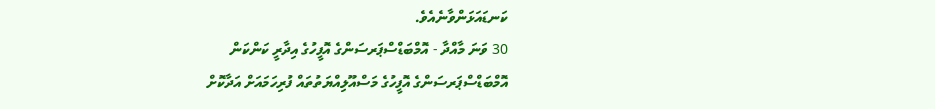ކަނޑައަޅަންވާނެއެވެ.
30 ވަނަ މާއްދާ - އޮމްބަޑްސްޕަރސަންގެ އޮފީހުގެ އިދާރީ ކަންކަން
އޮމްބަޑްސްޕަރސަންގެ އޮފީހުގެ މަސްއޫލިއްޔަތުތައް ފުރިހަމައަށް އަދާކޮށް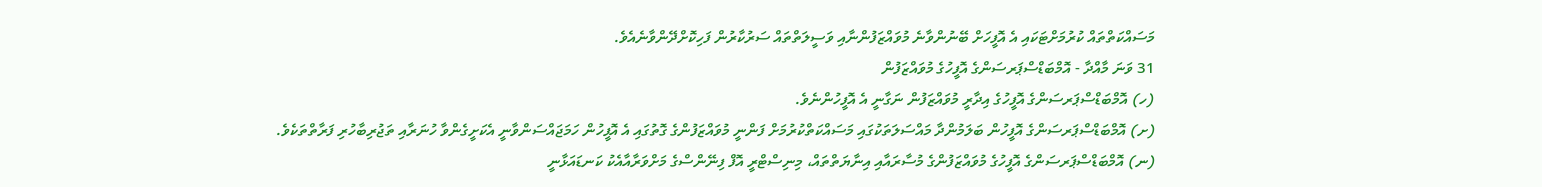މަސައްކަތްތައް ކުރުމަށްޓަކައި އެ އޮފީހަށް ބޭނުންވާނެ މުވައްޒަފުންނާއި ވަސީލަތްތައް ސަރުކާރުން ފަހިކޮށްދޭންވާނެއެވެ.
31 ވަނަ މާއްދާ - އޮމްބަޑްސްޕަރސަންގެ އޮފީހުގެ މުވައްޒަފުން
(ހ) އޮމްބަޑްސްޕަރސަންގެ އޮފީހުގެ އިދާރީ މުވައްޒަފުން ނަގާނީ އެ އޮފީހުންނެވެ.
(ށ) އޮމްބަޑްސްޕަރސަންގެ އޮފީހުން ބަލަމުންދާ މައްސަލަތަކުގައި މަސައްކަތްކުރުމަށް ފަންނީ މުވައްޒަފުންގެ ގޮތުގައި އެ އޮފީހުން ހަމަޖައްސަންވާނީ އެކަށީގެންވާ ހުނަރާއި ތަޖުރިބާހުރި ފަރާތްތަކެވެ.
(ނ) އޮމްބަޑްސްޕަރސަންގެ އޮފީހުގެ މުވައްޒަފުންގެ މުސާރައާއި އިނާޔަތްތައް، މިނިސްޓްރީ އޮފް ފިނޭންސްގެ މަށްވަރާއާއެކު ކަނޑައަޅާނީ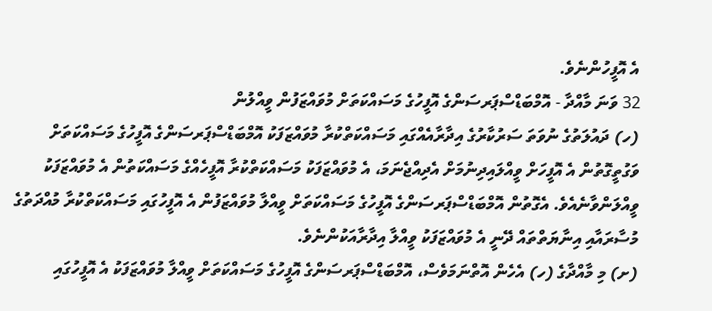އެ އޮފީހުންނެވެ.
32 ވަނަ މާއްދާ - އޮމްބަޑްސްޕަރސަންގެ އޮފީހުގެ މަސައްކަތަށް މުވައްޒަފުން ވީއްލުން
(ހ) ދައުލަތުގެ ނުވަތަ ސަރުކާރުގެ އިދާރާއެއްގައި މަސައްކަތްކުރާ މުވައްޒަފަކު އޮމްބަޑްސްޕަރސަންގެ އޮފީހުގެ މަސައްކަތަށް ވަގުތީގޮތުން އެ އޮފީހަށް ވީއްލައިދިނުމަށް އެދިއްޖެނަމަ، އެ މުވައްޒަފަކު މަސައްކަތްކުރާ އޮފީހެއްގެ މަސައްކަތުން އެ މުވައްޒަފަކު ވީއްލަންވާނެއެވެ. އެގޮތުން އޮމްބަޑްސްޕަރސަންގެ އޮފީހުގެ މަސައްކަތަށް ވީއްލާ މުވައްޒަފުން އެ އޮފީހުގައި މަސައްކަތްކުރާ މުއްދަތުގެ މުސާރައާއި އިނާޔަތްތައް ދޭނީ އެ މުވައްޒަފަކު ވީއްލާ އިދާރާއަކުންނެވެ.
(ށ) މި މާއްދާގެ (ހ) އެހެން އޮތްނަމަވެސް، އޮމްބަޑްސްޕަރސަންގެ އޮފީހުގެ މަސައްކަތަށް ވީއްލާ މުވައްޒަފަކު އެ އޮފީހުގައި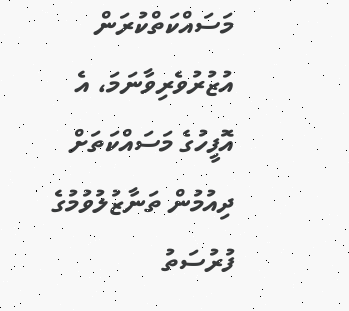މަސައްކަތްކުރަން އުޒުރުވެރިވާނަމަ، އެ އޮފީހުގެ މަސައްކަތަށް ދިއުމުން ތަނާޒުލުވުމުގެ ފުރުސަތު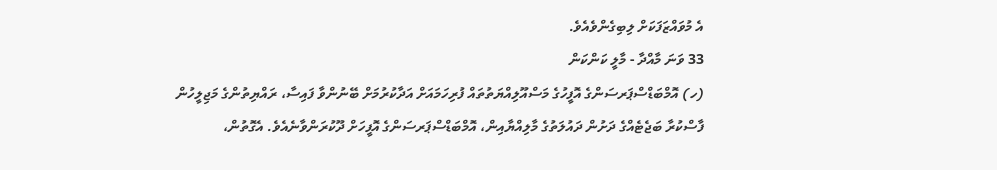އެ މުވައްޒަފަކަށް ލިބިގެންވެއެވެ.
33 ވަނަ މާއްދާ - މާލީ ކަންކަން
(ހ) އޮމްބަޑްސްޕަރސަންގެ އޮފީހުގެ މަސްއޫލިއްޔަތުތައް ފުރިހަމައަށް އަދާކުރުމަށް ބޭނުންވާ ފައިސާ، ރައްޔިތުންގެ މަޖިލީހުން ފާސްކުރާ ބަޖެޓެއްގެ ދަށުން ދައުލަތުގެ މާލިއްޔާއިން، އޮމްބަޑްސްޕަރސަންގެ އޮފީހަށް ދޫކުރަންވާނެއެވެ. އެގޮތުން،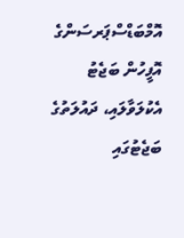އޮމްބަޑްސްޕަރސަންގެ އޮފީހުން ބަޖެޓު އެކުލަވާލައި، ދައުލަތުގެ ބަޖެޓުގައި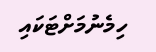ހިމެނުމަށްޓަކައި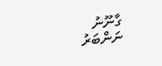ގާނޫނު ނަންބަރު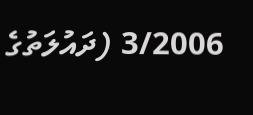3/2006 (ދައުލަތުގެ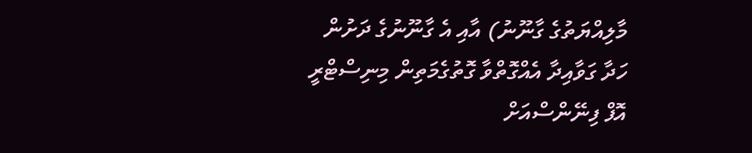މާލިއްޔަތުގެ ގާނޫނު) އާއި އެ ގާނޫނުގެ ދަށުން ހަދާ ގަވާއިދާ އެއްގޮތްވާ ގޮތުގެމަތިން މިނިސްޓްރީ އޮފް ފިނޭންސްއަށް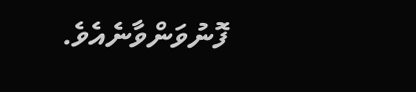ފޮނުވަންވާނެއެވެ.